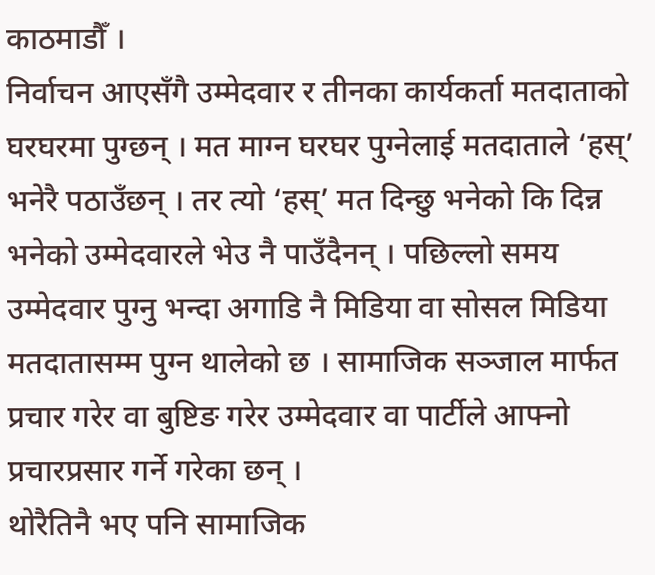काठमाडौँ ।
निर्वाचन आएसँगै उम्मेदवार र तीनका कार्यकर्ता मतदाताको घरघरमा पुग्छन् । मत माग्न घरघर पुग्नेलाई मतदाताले ‘हस्’ भनेरै पठाउँछन् । तर त्यो ‘हस्’ मत दिन्छु भनेको कि दिन्न भनेको उम्मेदवारले भेउ नै पाउँदैनन् । पछिल्लो समय उम्मेदवार पुग्नु भन्दा अगाडि नै मिडिया वा सोसल मिडिया मतदातासम्म पुग्न थालेको छ । सामाजिक सञ्जाल मार्फत प्रचार गरेर वा बुष्टिङ गरेर उम्मेदवार वा पार्टीले आफ्नो प्रचारप्रसार गर्ने गरेका छन् ।
थोरैतिनै भए पनि सामाजिक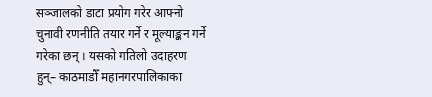सञ्जालको डाटा प्रयोग गरेर आफ्नो चुनावी रणनीति तयार गर्ने र मूल्याङ्कन गर्ने गरेका छन् । यसको गतिलो उदाहरण हुन्– काठमाडौँ महानगरपालिकाका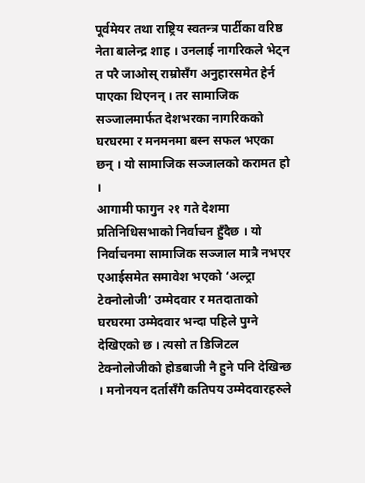पूर्वमेयर तथा राष्ट्रिय स्वतन्त्र पार्टीका वरिष्ठ नेता बालेन्द्र शाह । उनलाई नागरिकले भेट्न त परै जाओस् राम्रोसँग अनुहारसमेत हेर्न पाएका थिएनन् । तर सामाजिक सञ्जालमार्फत देशभरका नागरिकको घरघरमा र मनमनमा बस्न सफल भएका छन् । यो सामाजिक सञ्जालको करामत हो ।
आगामी फागुन २१ गते देशमा प्रतिनिधिसभाको निर्वाचन हुँदैछ । यो निर्वाचनमा सामाजिक सञ्जाल मात्रै नभएर एआईसमेत समावेश भएको ‘अल्ट्रा टेक्नोलोजी’ उम्मेदवार र मतदाताको घरघरमा उम्मेदवार भन्दा पहिले पुग्ने देखिएको छ । त्यसो त डिजिटल टेक्नोलोजीको होडबाजी नै हुने पनि देखिन्छ । मनोनयन दर्तासँगै कतिपय उम्मेदवारहरुले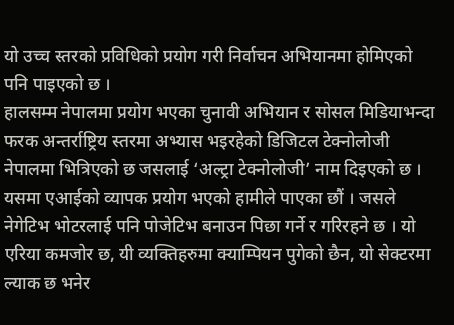यो उच्च स्तरको प्रविधिको प्रयोग गरी निर्वाचन अभियानमा होमिएको पनि पाइएको छ ।
हालसम्म नेपालमा प्रयोग भएका चुनावी अभियान र सोसल मिडियाभन्दा फरक अन्तर्राष्ट्रिय स्तरमा अभ्यास भइरहेको डिजिटल टेक्नोलोजी नेपालमा भित्रिएको छ जसलाई ‘अल्ट्रा टेक्नोलोजी’ नाम दिइएको छ । यसमा एआईको व्यापक प्रयोग भएको हामीले पाएका छौं । जसले नेगेटिभ भोटरलाई पनि पोजेटिभ बनाउन पिछा गर्ने र गरिरहने छ । यो एरिया कमजोर छ, यी व्यक्तिहरुमा क्याम्पियन पुगेको छैन, यो सेक्टरमा ल्याक छ भनेर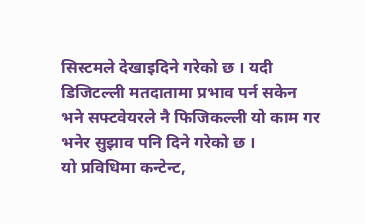सिस्टमले देखाइदिने गरेको छ । यदी डिजिटल्ली मतदातामा प्रभाव पर्न सकेन भने सफ्टवेयरले नै फिजिकल्ली यो काम गर भनेर सुझाव पनि दिने गरेको छ ।
यो प्रविधिमा कन्टेन्ट,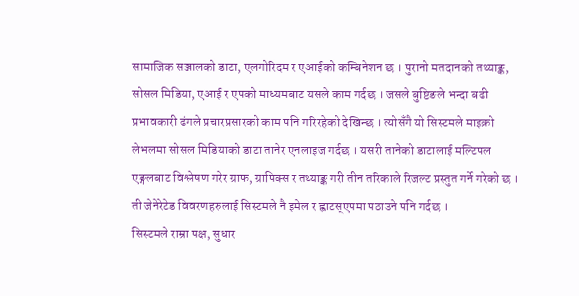सामाजिक सञ्जालको डाटा, एलगोरिदम र एआईको कम्बिनेशन छ । पुरानो मतदानको तथ्याङ्क, सोसल मिडिया, एआई र एपको माध्यमबाट यसले काम गर्दछ । जसले बुष्टिङले भन्दा बढी प्रभावकारी ढंगले प्रचारप्रसारको काम पनि गरिरहेको देखिन्छ । त्योसँगै यो सिस्टमले माइक्रो लेभलमा सोसल मिडियाको डाटा तानेर एनलाइज गर्दछ । यसरी तानेको डाटालाई मल्टिपल एङ्गलबाट विश्लेषण गरेर ग्राफ, ग्रापिक्स र तथ्याङ्क गरी तीन तरिकाले रिजल्ट प्रस्तुत गर्ने गरेको छ । ती जेनेरेटेड विवरणहरुलाई सिस्टमले नै इमेल र ह्वाटस्एपमा पठाउने पनि गर्दछ ।
सिस्टमले राम्रा पक्ष, सुधार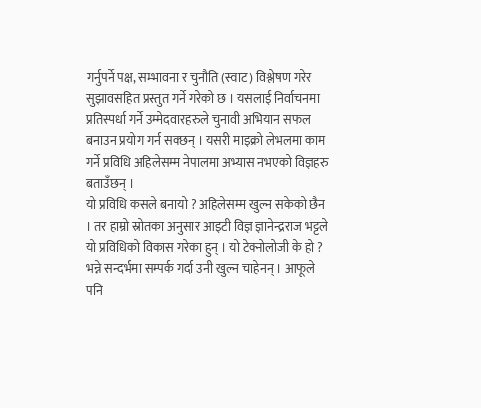गर्नुपर्ने पक्ष, सम्भावना र चुनौति (स्वाट) विश्लेषण गरेर सुझावसहित प्रस्तुत गर्ने गरेको छ । यसलाई निर्वाचनमा प्रतिस्पर्धा गर्ने उम्मेदवारहरुले चुनावी अभियान सफल बनाउन प्रयोग गर्न सक्छन् । यसरी माइक्रो लेभलमा काम गर्ने प्रविधि अहिलेसम्म नेपालमा अभ्यास नभएको विज्ञहरु बताउँछन् ।
यो प्रविधि कसले बनायो ? अहिलेसम्म खुल्न सकेको छैन । तर हाम्रो स्रोतका अनुसार आइटी विज्ञ ज्ञानेन्द्रराज भट्टले यो प्रविधिको विकास गरेका हुन् । यो टेक्नोलोजी के हो ? भन्ने सन्दर्भमा सम्पर्क गर्दा उनी खुल्न चाहेनन् । आफूले पनि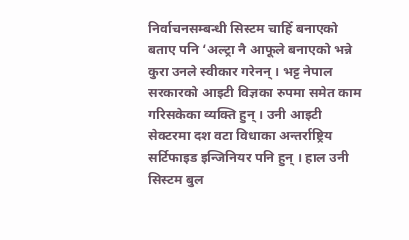निर्वाचनसम्बन्धी सिस्टम चाहिँ बनाएको बताए पनि ‘अल्ट्रा नै आफूले बनाएको भन्ने कुरा उनले स्वीकार गरेनन् । भट्ट नेपाल सरकारको आइटी विज्ञका रुपमा समेत काम गरिसकेका व्यक्ति हुन् । उनी आइटी सेक्टरमा दश वटा विधाका अन्तर्राष्ट्रिय सर्टिफाइड इन्जिनियर पनि हुन् । हाल उनी सिस्टम बुल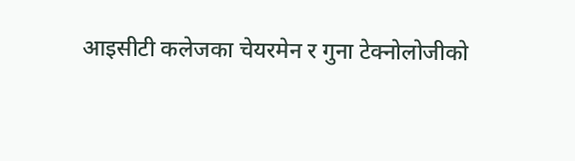आइसीटी कलेजका चेयरमेन र गुना टेक्नोलोजीको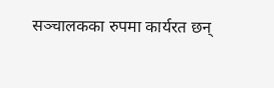सञ्चालकका रुपमा कार्यरत छन्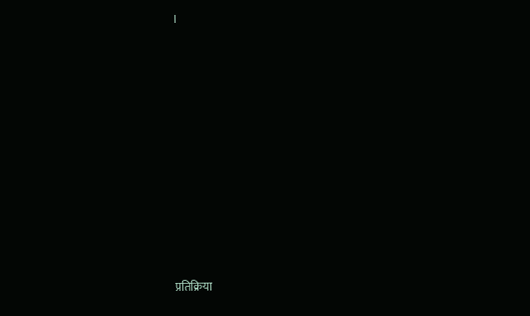।











प्रतिक्रिया